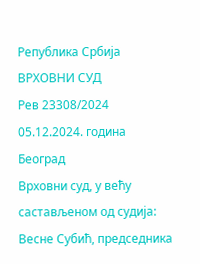Република Србија
ВРХОВНИ СУД
Рев 23308/2024
05.12.2024. година
Београд
Врховни суд, у већу састављеном од судија: Весне Субић, председника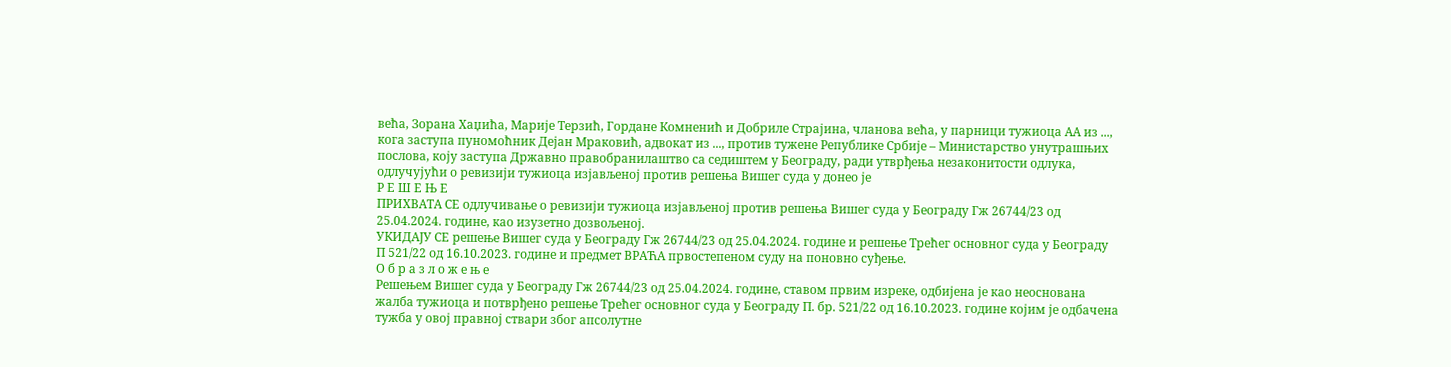већа, Зорана Хаџића, Марије Терзић, Гордане Комненић и Добриле Страјина, чланова већа, у парници тужиоца АА из ..., кога заступа пуномоћник Дејан Мраковић, адвокат из ..., против тужене Републике Србије – Министарство унутрашњих послова, коју заступа Државно правобранилаштво са седиштем у Београду, ради утврђења незаконитости одлука, одлучујући о ревизији тужиоца изјављеној против решења Вишег суда у донео је
Р Е Ш Е Њ Е
ПРИХВАТА СЕ одлучивање о ревизији тужиоца изјављеној против решења Вишег суда у Београду Гж 26744/23 од 25.04.2024. године, као изузетно дозвољеној.
УКИДАЈУ СЕ решење Вишег суда у Београду Гж 26744/23 од 25.04.2024. године и решење Трећег основног суда у Београду П 521/22 од 16.10.2023. године и предмет ВРАЋА првостепеном суду на поновно суђење.
О б р а з л о ж е њ е
Решењем Вишег суда у Београду Гж 26744/23 од 25.04.2024. године, ставом првим изреке, одбијена је као неоснована жалба тужиоца и потврђено решење Трећег основног суда у Београду П. бр. 521/22 од 16.10.2023. године којим је одбачена тужба у овој правној ствари због апсолутне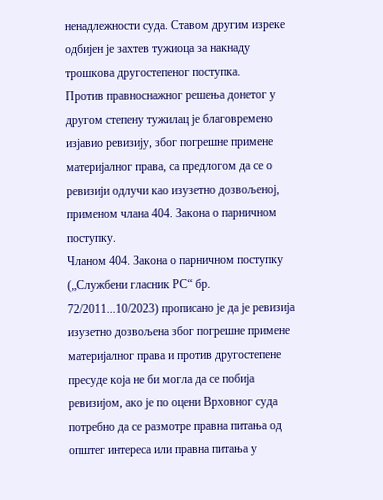ненадлежности суда. Ставом другим изреке одбијен је захтев тужиоца за накнаду трошкова другостепеног поступка.
Против правноснажног решења донетог у другом степену тужилац је благовремено изјавио ревизију, због погрешне примене материјалног права, са предлогом да се о ревизији одлучи као изузетно дозвољеној, применом члана 404. Закона о парничном поступку.
Чланом 404. Закона о парничном поступку („Службени гласник РС“ бр. 72/2011...10/2023) прописано је да је ревизија изузетно дозвољена због погрешне примене материјалног права и против другостепене пресуде која не би могла да се побија ревизијом, ако је по оцени Врховног суда потребно да се размотре правна питања од општег интереса или правна питања у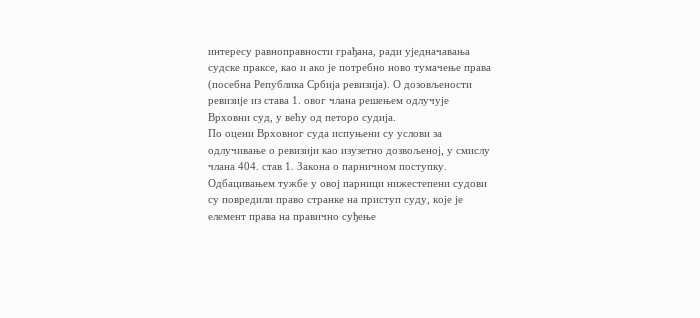интересу равноправности грађана, ради уједначавања судске праксе, као и ако је потребно ново тумачење права (посебна Република Србија ревизија). О дозовљености ревизије из става 1. овог члана решењем одлучује Врховни суд, у већу од петоро судија.
По оцени Врховног суда испуњени су услови за одлучивање о ревизији као изузетно дозвољеној, у смислу члана 404. став 1. Закона о парничном поступку. Одбацивањем тужбе у овој парници нижестепени судови су повредили право странке на приступ суду, које је елемент права на правично суђење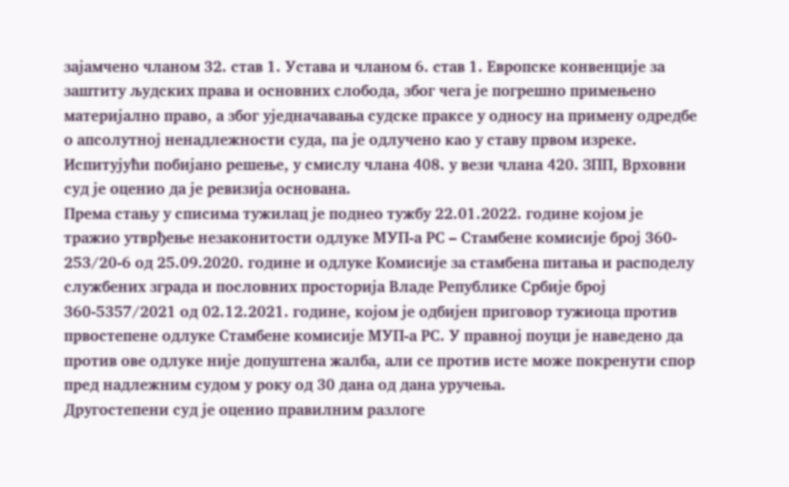зајамчено чланом 32. став 1. Устава и чланом 6. став 1. Европске конвенције за заштиту људских права и основних слобода, због чега је погрешно примењено материјално право, а због уједначавања судске праксе у односу на примену одредбе о апсолутној ненадлежности суда, па је одлучено као у ставу првом изреке.
Испитујући побијано решење, у смислу члана 408. у вези члана 420. ЗПП, Врховни суд је оценио да је ревизија основана.
Према стању у списима тужилац је поднео тужбу 22.01.2022. године којом је тражио утврђење незаконитости одлуке МУП-а РС – Стамбене комисије број 360- 253/20-6 од 25.09.2020. године и одлуке Комисије за стамбена питања и расподелу службених зграда и пословних просторија Владе Републике Србије број 360-5357/2021 од 02.12.2021. године, којом је одбијен приговор тужиоца против првостепене одлуке Стамбене комисије МУП-а РС. У правној поуци је наведено да против ове одлуке није допуштена жалба, али се против исте може покренути спор пред надлежним судом у року од 30 дана од дана уручења.
Другостепени суд је оценио правилним разлоге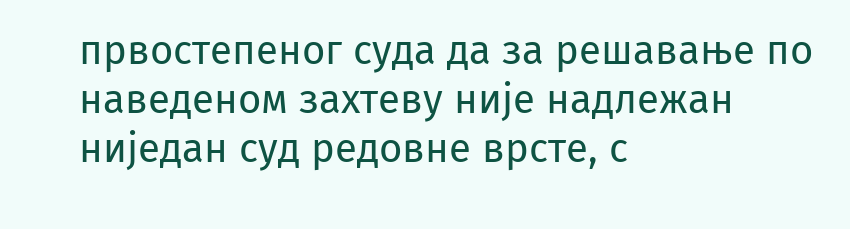првостепеног суда да за решавање по наведеном захтеву није надлежан ниједан суд редовне врсте, с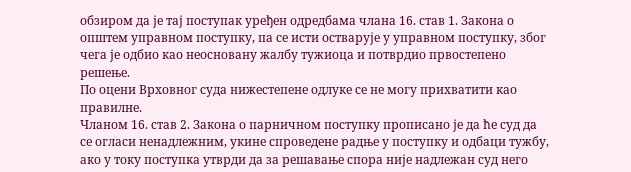обзиром да је тај поступак уређен одредбама члана 16. став 1. Закона о општем управном поступку, па се исти остварује у управном поступку, због чега је одбио као неосновану жалбу тужиоца и потврдио првостепено решење.
По оцени Врховног суда нижестепене одлуке се не могу прихватити као правилне.
Чланом 16. став 2. Закона о парничном поступку прописано је да ће суд да се огласи ненадлежним, укине спроведене радње у поступку и одбаци тужбу, ако у току поступка утврди да за решавање спора није надлежан суд него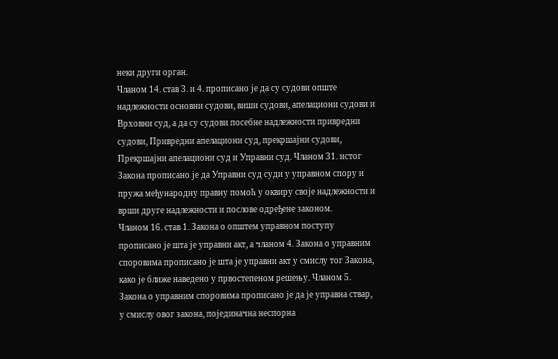неки други орган.
Чланом 14. став 3. и 4. прописано је да су судови опште надлежности основни судови, виши судови, апелациони судови и Врховни суд, а да су судови посебне надлежности привредни судови, Привредни апелациони суд, прекршајни судови, Прекршајни апелациони суд и Управни суд. Чланом 31. истог Закона прописано је да Управни суд суди у управном спору и пружа међународну правну помоћ у оквиру своје надлежности и врши друге надлежности и послове одређене законом.
Чланом 16. став 1. Закона о општем управном поступу прописано је шта је управни акт, а чланом 4. Закона о управним споровима прописано је шта је управни акт у смислу тог Закона, како је ближе наведено у првостепеном решењу. Чланом 5. Закона о управним споровима прописано је да је управна ствар, у смислу овог закона, појединачна неспорна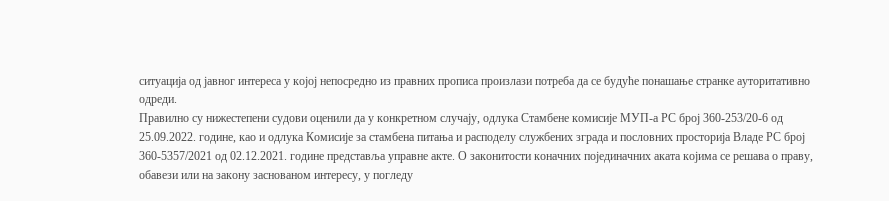ситуација од јавног интереса у којој непосредно из правних прописа произлази потреба да се будуће понашање странке ауторитативно одреди.
Правилно су нижестепени судови оценили да у конкретном случају, одлука Стамбене комисије МУП-а РС број 360-253/20-6 од 25.09.2022. године, као и одлука Комисије за стамбена питања и расподелу службених зграда и пословних просторија Владе РС број 360-5357/2021 од 02.12.2021. године представља управне акте. О законитости коначних појединачних аката којима се решава о праву, обавези или на закону заснованом интересу, у погледу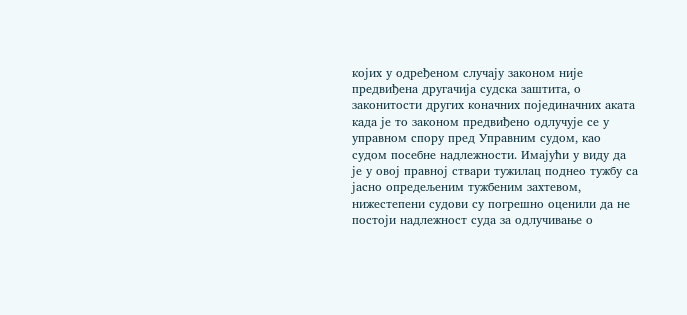којих у одређеном случају законом није предвиђена другачија судска заштита, о законитости других коначних појединачних аката када је то законом предвиђено одлучује се у управном спору пред Управним судом, као судом посебне надлежности. Имајући у виду да је у овој правној ствари тужилац поднео тужбу са јасно опредељеним тужбеним захтевом, нижестепени судови су погрешно оценили да не постоји надлежност суда за одлучивање о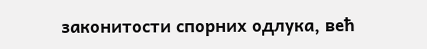законитости спорних одлука, већ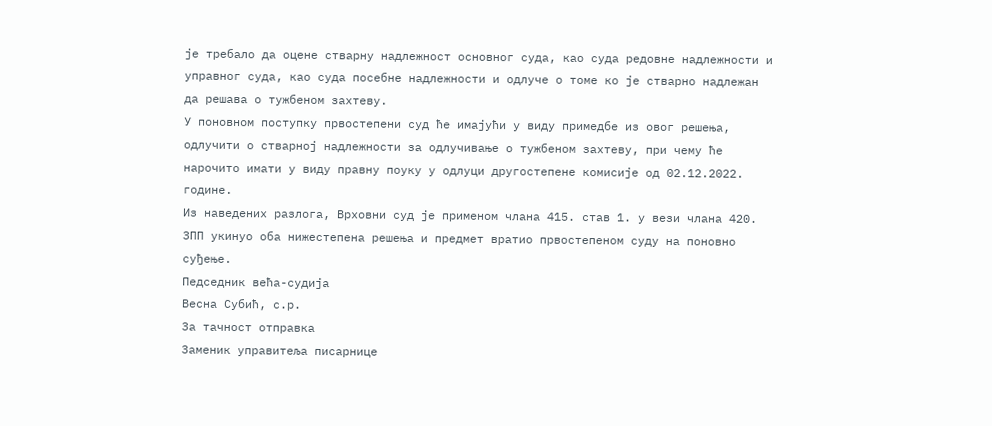је требало да оцене стварну надлежност основног суда, као суда редовне надлежности и управног суда, као суда посебне надлежности и одлуче о томе ко је стварно надлежан да решава о тужбеном захтеву.
У поновном поступку првостепени суд ће имајући у виду примедбе из овог решења, одлучити о стварној надлежности за одлучивање о тужбеном захтеву, при чему ће нарочито имати у виду правну поуку у одлуци другостепене комисије од 02.12.2022. године.
Из наведених разлога, Врховни суд је применом члана 415. став 1. у вези члана 420. ЗПП укинуо оба нижестепена решења и предмет вратио првостепеном суду на поновно суђење.
Педседник већа-судија
Весна Субић, с.р.
За тачност отправка
Заменик управитеља писарнице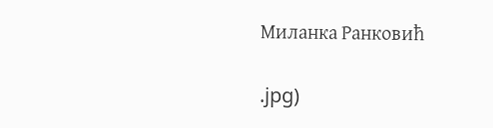Миланка Ранковић

.jpg)